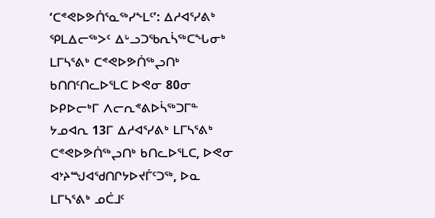‘ᑕᕝᕙᐅᕗᑏᕐᓇᖅᓯᖕᒪᑦ’: ᐃᓱᐊᕐᓯᕕᒃ ᕿᒪᐃᓕᖅᐳᑦ ᐃᒡᓗᑐᖃᕆᓵᖅᑕᖓᓂᒃ
ᒪᒥᓴᕐᕕᒃ ᑕᕝᕙᐅᕗᑏᖅᖢᑎᒃ ᑲᑎᑎᑦᑎᓚᐅᕐᒪᑕ ᐅᕙᓂ 80ᓂ ᐅᑭᐅᓕᒃᒥ ᐱᓕᕆᕝᕕᐅᓵᖅᑐᒥᓐ
ᔭᓄᐊᕆ 13ᒥ ᐃᓱᐊᕐᓯᕕᒃ ᒪᒥᓴᕐᕕᒃ ᑕᕝᕙᐅᕗᑏᖅᖢᑎᒃ ᑲᑎᓚᐅᕐᒪᑕ, ᐅᕙᓂ ᐊᔾᔨᙳᐊᖁᑎᒋᔭᐅᔪᒦᑦᑐᖅ, ᐅᓇ ᒪᒥᓴᕐᕕᒃ ᓄᑖᒧᑦ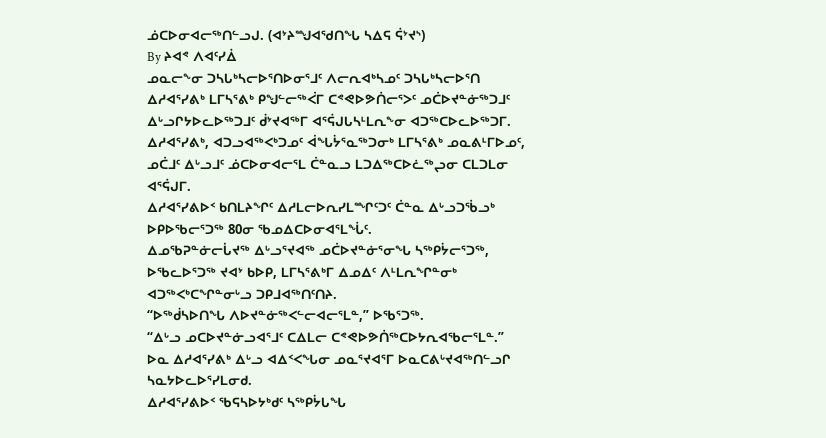ᓅᑕᐅᓂᐊᓕᖅᑎᓪᓗᒍ. (ᐊᔾᔨᙳᐊᖁᑎᖓ ᓴᐃᕋ ᕌᔾᔪᔅ)
By ᔨᐊᕝ ᐱᐊᑦᓯᐄ
ᓄᓇᓕᖕᓂ ᑐᓴᒐᒃᓴᓕᐅᕐᑎᐅᓂᕐᒧᑦ ᐱᓕᕆᐊᒃᓴᓄᑦ ᑐᓴᒐᒃᓴᓕᐅᕐᑎ
ᐃᓱᐊᕐᓯᕕᒃ ᒪᒥᓴᕐᕕᒃ ᑭᖑᓪᓕᖅᐹᒥ ᑕᕝᕙᐅᕗᑏᓕᕐᐳᑦ ᓄᑖᐅᔪᓐᓃᖅᑐᒧᑦ ᐃᒡᓗᒋᔭᐅᓚᐅᖅᑐᒧᑦ ᑰᔾᔪᐊᖅᒥ ᐊᕐᕌᒍᒐᓴᒻᒪᕆᖕᓂ ᐊᑐᖅᑕᐅᓚᐅᖅᑐᒥ.
ᐃᓱᐊᕐᓯᕕᒃ, ᐊᑐᓗᐊᖅᐸᒃᑐᓄᑦ ᐋᖓᔮᕐᓇᖅᑐᓂᒃ ᒪᒥᓴᕐᕕᒃ ᓄᓇᕕᒻᒥᐅᓄᑦ, ᓄᑖᒧᑦ ᐃᒡᓗᒧᑦ ᓅᑕᐅᓂᐊᓕᕐᒪ ᑖᓐᓇᓗ ᒪᑐᐃᖅᑕᐅᓛᖅᖢᓂ ᑕᒪᑐᒪᓂ ᐊᕐᕌᒍᒥ.
ᐃᓱᐊᕐᓯᕕᐅᑉ ᑲᑎᒪᔨᖏᑦ ᐃᓱᒪᓕᐅᕆᓯᒪᙱᑦᑐᑦ ᑖᓐᓇ ᐃᒡᓗᑐᖄᓗᒃ ᐅᑭᐅᖃᓕᕐᑐᖅ 80ᓂ ᖃᓄᐃᑕᐅᓂᐊᕐᒪᖔᑦ.
ᐃᓄᖃᕈᓐᓃᓕᒑᔪᖅ ᐃᒡᓗᕐᔪᐊᖅ ᓄᑖᐅᔪᓐᓃᕐᓂᖓ ᓴᖅᑭᔮᓕᕐᑐᖅ, ᐅᖃᓚᐅᕐᑐᖅ ᔪᐊᔾ ᑲᐅᑭ, ᒪᒥᓴᕐᕕᒃᒥ ᐃᓄᐃᑦ ᐱᒻᒪᕆᖏᓐᓂᒃ ᐊᑐᖅᐸᒃᑕᖏᓐᓂᒡᓗ ᑐᑭᒧᐊᖅᑎᑦᑎᔨ.
“ᐅᖅᑰᓴᐅᑎᖓ ᐱᐅᔪᓐᓃᖅᐸᓪᓕᐊᓕᕐᒪᓐ,” ᐅᖃᕐᑐᖅ.
“ᐃᒡᓗ ᓄᑕᐅᔪᓐᓃᓗᐊᕐᒧᑦ ᑕᐃᒪᓕ ᑕᕝᕙᐅᕗᑏᖅᑕᐅᔭᕆᐊᖃᓕᕐᒪᓐ.”
ᐅᓇ ᐃᓱᐊᕐᓯᕕᒃ ᐃᒡᓗ ᐊᐃᑉᐸᖓᓂ ᓄᓇᕐᔪᐊᕐᒥ ᐅᓇᑕᕕᒡᔪᐊᖅᑎᓪᓗᒋ ᓴᓇᔭᐅᓚᐅᕐᓯᒪᓂᑯ.
ᐃᓱᐊᕐᓯᕕᐅᑉ ᖃᕋᓴᐅᔭᒃᑯᑦ ᓴᖅᑭᔮᒐᖓ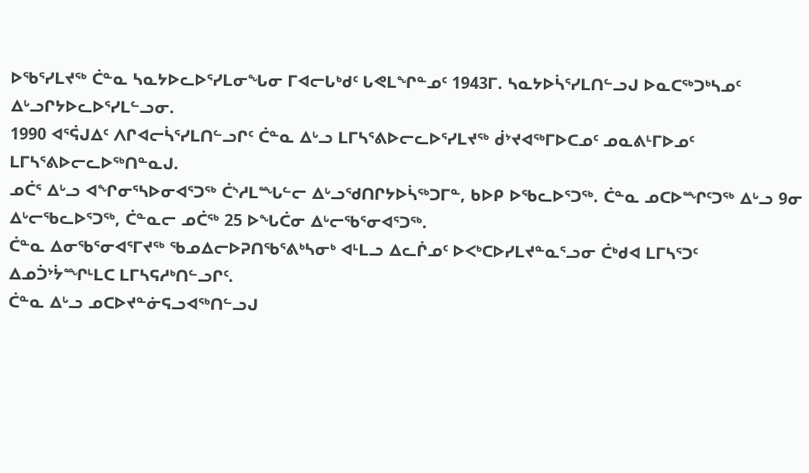ᐅᖃᕐᓯᒪᔪᖅ ᑖᓐᓇ ᓴᓇᔭᐅᓚᐅᕐᓯᒪᓂᖓᓂ ᒥᐊᓕᒐᒃᑯᑦ ᒐᕙᒪᖏᓐᓄᑦ 1943ᒥ. ᓴᓇᔭᐅᓵᕐᓯᒪᑎᓪᓗᒍ ᐅᓇᑕᖅᑐᒃᓴᓄᑦ ᐃᒡᓗᒋᔭᐅᓚᐅᕐᓯᒪᓪᓗᓂ.
1990 ᐊᕐᕌᒍᐃᑦ ᐱᒋᐊᓕᓵᕐᓯᒪᑎᓪᓗᒋᑦ ᑖᓐᓇ ᐃᒡᓗ ᒪᒥᓴᕐᕕᐅᓕᓚᐅᕐᓯᒪᔪᖅ ᑰᔾᔪᐊᖅᒥᐅᑕᓄᑦ ᓄᓇᕕᒻᒥᐅᓄᑦ ᒪᒥᓴᕐᕕᐅᓕᓚᐅᖅᑎᓐᓇᒍ.
ᓄᑖᕐ ᐃᒡᓗ ᐊᖏᓂᕐᓴᐅᓂᐊᕐᑐᖅ ᑖᔅᓱᒪᙵᓪᓕ ᐃᒡᓗᖁᑎᒋᔭᐅᓵᖅᑐᒥᓐ, ᑲᐅᑭ ᐅᖃᓚᐅᕐᑐᖅ. ᑖᓐᓇ ᓄᑕᐅᙱᑦᑐᖅ ᐃᒡᓗ 9ᓂ ᐃᒡᓕᖃᓚᐅᕐᑐᖅ, ᑖᓐᓇᓕ ᓄᑖᖅ 25 ᐅᖓᑖᓂ ᐃᒡᓕᖃᕐᓂᐊᕐᑐᖅ.
ᑖᓐᓇ ᐃᓂᖃᕐᓂᐊᕐᒥᔪᖅ ᖃᓄᐃᓕᐅᕈᑎᖃᕐᕕᒃᓴᓂᒃ ᐊᒻᒪᓗ ᐃᓚᒌᓄᑦ ᐅᐸᒃᑕᐅᓯᒪᔪᓐᓇᕐᓗᓂ ᑖᒃᑯᐊ ᒪᒥᓴᕐᑐᑦ ᐃᓄᑑᔾᔮᙱᒻᒪᑕ ᒪᒥᓴᕋᓱᒃᑎᓪᓗᒋᑦ.
ᑖᓐᓇ ᐃᒡᓗ ᓄᑕᐅᔪᓐᓃᕋᓗᐊᖅᑎᓪᓗᒍ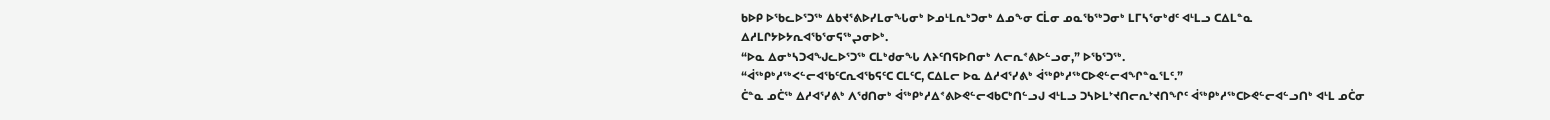ᑲᐅᑭ ᐅᖃᓚᐅᕐᑐᖅ ᐃᑲᔪᕐᕕᐅᓯᒪᓂᖓᓂᒃ ᐅᓄᒻᒪᕆᒃᑐᓂᒃ ᐃᓄᖕᓂ ᑕᒫᓂ ᓄᓇᖃᖅᑐᓂᒃ ᒪᒥᓴᕐᓂᒃᑯᑦ ᐊᒻᒪᓗ ᑕᐃᒪᓐᓇ ᐃᓱᒪᒋᔭᐅᔭᕆᐊᖃᕐᓂᕋᖅᖢᓂᐅᒃ.
“ᐅᓇ ᐃᓂᒃᓴᑐᐊᖑᓚᐅᕐᑐᖅ ᑕᒪᒃᑯᓂᖓ ᐱᔨᑦᑎᕋᐅᑎᓂᒃ ᐱᓕᕆᕝᕕᐅᓪᓗᓂ,” ᐅᖃᕐᑐᖅ.
“ᐋᖅᑭᒃᓱᖅᐸᓪᓕᐊᖃᑦᑕᕆᐊᖃᕋᑦᑕ ᑕᒪᑦᑕ, ᑕᐃᒪᓕ ᐅᓇ ᐃᓱᐊᕐᓯᕕᒃ ᐋᖅᑭᒃᓱᖅᑕᐅᕙᓪᓕᐊᖏᓐᓇᕐᒪᑦ.”
ᑖᓐᓇ ᓄᑖᖅ ᐃᓱᐊᕐᓯᕕᒃ ᐱᖁᑎᓂᒃ ᐋᖅᑭᒃᓱᐃᕝᕕᐅᕙᓪᓕᐊᑲᑕᒃᑎᓪᓗᒍ ᐊᒻᒪᓗ ᑐᓴᐅᒪᔾᔪᑎᓕᕆᔾᔪᑎᖏᑦ ᐋᖅᑭᒃᓱᖅᑕᐅᕙᓪᓕᐊᓪᓗᑎᒃ ᐊᒻᒪ ᓄᑖᓂ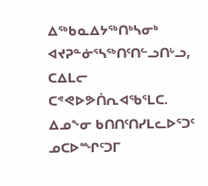ᐃᖅᑲᓇᐃᔭᖅᑎᒃᓴᓂᒃ ᐊᔪᕈᓐᓃᕐᓴᖅᑎᑦᑎᓪᓗᑎᒡᓗ, ᑕᐃᒪᓕ ᑕᕝᕙᐅᕗᑏᕆᐊᖃᕐᒪᑕ.
ᐃᓄᖕᓂ ᑲᑎᑎᑦᑎᓯᒪᓚᐅᕐᑐᑦ ᓄᑕᐅᙱᑦᑐᒥ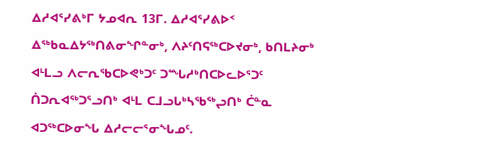ᐃᓱᐊᕐᓯᕕᒃᒥ ᔭᓄᐊᕆ 13ᒥ. ᐃᓱᐊᕐᓯᕕᐅᑉ ᐃᖅᑲᓇᐃᔭᖅᑎᕕᓂᖏᓐᓂᒃ, ᐱᔨᑦᑎᕋᖅᑕᐅᔪᓂᒃ, ᑲᑎᒪᔨᓂᒃ ᐊᒻᒪᓗ ᐱᓕᕆᖃᑕᐅᕙᒃᑐᑦ ᑐᙵᓱᒃᑎᑕᐅᓚᐅᕐᑐᑦ ᑏᑐᕆᐊᖅᑐᕐᓗᑎᒃ ᐊᒻᒪ ᑕᒧᓗᒐᒃᓴᖃᖅᖢᑎᒃ ᑖᓐᓇ ᐊᑐᖅᑕᐅᓂᖓ ᐃᓱᓕᓕᕐᓂᖓᓄᑦ.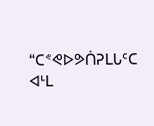“ᑕᕝᕙᐅᕗᑏᕈᒪᒐᑦᑕ ᐊᒻᒪ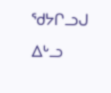ᖁᔭᒋᓗᒍ ᐃᒡᓗ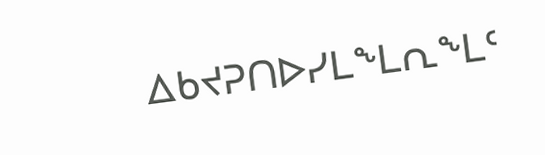ᐃᑲᔪᕈᑎᐅᓯᒪᖕᒪᕆᖕᒪᑦ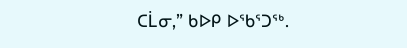ᑕᒫᓂ,” ᑲᐅᑭ ᐅᖃᕐᑐᖅ.